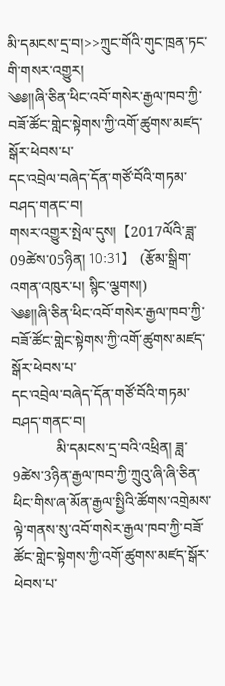མི་དམངས་དྲ་བ།>>ཀྲུང་གོའི་གུང་ཁྲན་ཏང་གི་གསར་འགྱུར།
༄༅།།ཞི་ཅིན་ཕིང་འབོ་གསེར་རྒྱལ་ཁབ་ཀྱི་བཟོ་ཚོང་གླེང་སྟེགས་ཀྱི་འགོ་ཚུགས་མཛད་སྒོར་ཕེབས་པ་
དང་འབྲེལ་བཞེད་དོན་གཙོ་བོའི་གཏམ་བཤད་གནང་བ།
གསར་འགྱུར་སྤེལ་དུས།  【2017ལོའི་ཟླ་ 09ཚེས་05ཉིན། 10:31】   (རྩོམ་སྒྲིག་འགན་འཁུར་པ། སྙིང་ལྕགས།)
༄༅།།ཞི་ཅིན་ཕིང་འབོ་གསེར་རྒྱལ་ཁབ་ཀྱི་བཟོ་ཚོང་གླེང་སྟེགས་ཀྱི་འགོ་ཚུགས་མཛད་སྒོར་ཕེབས་པ་
དང་འབྲེལ་བཞེད་དོན་གཙོ་བོའི་གཏམ་བཤད་གནང་བ།
            མི་དམངས་དྲ་བའི་འཕྲིན། ཟླ་9ཚེས་3ཉིན་རྒྱལ་ཁབ་ཀྱི་ཀྲུའུ་ཞི་ཞི་ཅིན་ཕིང་གིས་ཞ་མོན་རྒྱལ་སྤྱིའི་ཚོགས་འགྲེམས་ལྟེ་གནས་སུ་འབོ་གསེར་རྒྱལ་ཁབ་ཀྱི་བཟོ་ཚོང་གླེང་སྟེགས་ཀྱི་འགོ་ཚུགས་མཛད་སྒོར་ཕེབས་པ་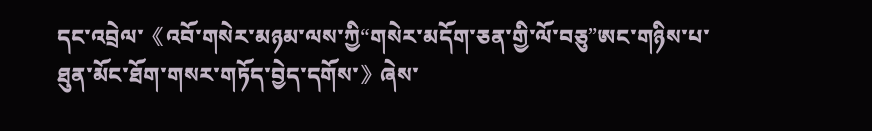དང་འབྲེལ་《འབོ་གསེར་མཉམ་ལས་ཀྱི“གསེར་མདོག་ཅན་གྱི་ལོ་བཅུ”ཨང་གཉིས་པ་ཐུན་མོང་ཐོག་གསར་གཏོད་བྱེད་དགོས་》ཞེས་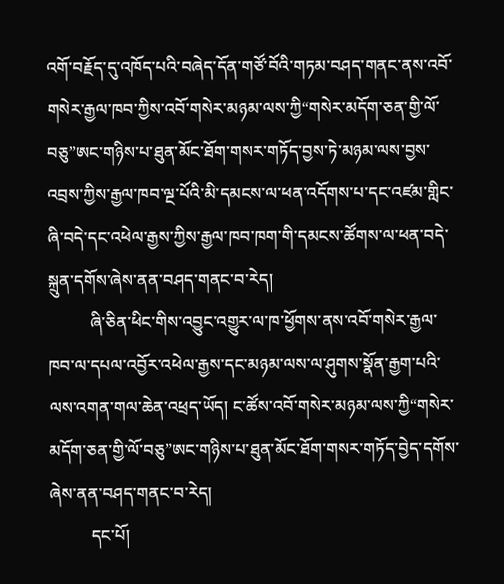འགོ་བརྗོད་དུ་འཁོད་པའི་བཞེད་དོན་གཙོ་བོའི་གཏམ་བཤད་གནང་ནས་འབོ་གསེར་རྒྱལ་ཁབ་ཀྱིས་འབོ་གསེར་མཉམ་ལས་ཀྱི“གསེར་མདོག་ཅན་གྱི་ལོ་བཅུ”ཨང་གཉིས་པ་ཐུན་མོང་ཐོག་གསར་གཏོད་བྱས་ཏེ་མཉམ་ལས་བྱས་འབྲས་ཀྱིས་རྒྱལ་ཁབ་ལྔ་པོའི་མི་དམངས་ལ་ཕན་འདོགས་པ་དང་འཛམ་གླིང་ཞི་བདེ་དང་འཕེལ་རྒྱས་ཀྱིས་རྒྱལ་ཁབ་ཁག་གི་དམངས་ཚོགས་ལ་ཕན་བདེ་སྐྲུན་དགོས་ཞེས་ནན་བཤད་གནང་བ་རེད།
          ཞི་ཅིན་ཕིང་གིས་འབྱུང་འགྱུར་ལ་ཁ་ཕྱོགས་ནས་འབོ་གསེར་རྒྱལ་ཁབ་ལ་དཔལ་འབྱོར་འཕེལ་རྒྱས་དང་མཉམ་ལས་ལ་ཤུགས་སྣོན་རྒྱག་པའི་ལས་འགན་གལ་ཆེན་འཕྲད་ཡོད། ང་ཚོས་འབོ་གསེར་མཉམ་ལས་ཀྱི“གསེར་མདོག་ཅན་གྱི་ལོ་བཅུ”ཨང་གཉིས་པ་ཐུན་མོང་ཐོག་གསར་གཏོད་བྱེད་དགོས་ཞེས་ནན་བཤད་གནང་བ་རེད།
          དང་པོ།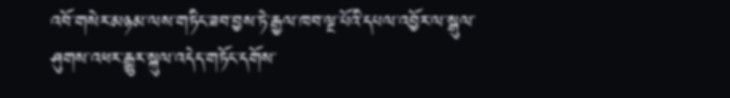འབོ་གསེར་མཉམ་ལས་གཏིང་ཟབ་བྱས་ཏེ་རྒྱལ་ཁབ་ལྔ་པོའི་དཔལ་འབྱོར་ལ་སྒུལ་ཤུགས་འཕར་རྒྱུར་སྐུལ་འདེད་གཏོང་དགོས་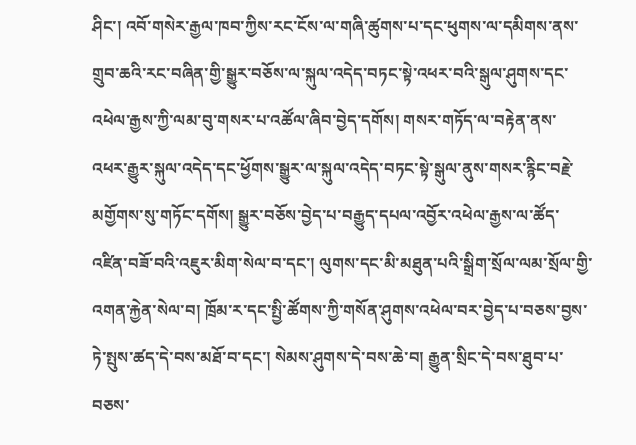ཤིང་། འབོ་གསེར་རྒྱལ་ཁབ་ཀྱིས་རང་ངོས་ལ་གཞི་ཚུགས་པ་དང་ཕུགས་ལ་དམིགས་ནས་གྲུབ་ཆའི་རང་བཞིན་གྱི་སྒྱུར་བཅོས་ལ་སྐུལ་འདེད་བཏང་སྟེ་འཕར་བའི་སྒུལ་ཤུགས་དང་འཕེལ་རྒྱས་ཀྱི་ལམ་བུ་གསར་པ་འཚོལ་ཞིབ་བྱེད་དགོས། གསར་གཏོད་ལ་བརྟེན་ནས་འཕར་རྒྱུར་སྐུལ་འདེད་དང་ཕྱོགས་སྒྱུར་ལ་སྐུལ་འདེད་བཏང་སྟེ་སྒུལ་ནུས་གསར་རྙིང་བརྗེ་མགྱོགས་སུ་གཏོང་དགོས། སྒྱུར་བཅོས་བྱེད་པ་བརྒྱུད་དཔལ་འབྱོར་འཕེལ་རྒྱས་ལ་ཚོད་འཛིན་བཟོ་བའི་འཇུར་མིག་སེལ་བ་དང་། ལུགས་དང་མི་མཐུན་པའི་སྒྲིག་སྲོལ་ལམ་སྲོལ་གྱི་འགན་རྐྱེན་སེལ་བ། ཁྲོམ་ར་དང་སྤྱི་ཚོགས་ཀྱི་གསོན་ཤུགས་འཕེལ་བར་བྱེད་པ་བཅས་བྱས་ཏེ་སྤུས་ཚད་དེ་བས་མཐོ་བ་དང་། སེམས་ཤུགས་དེ་བས་ཆེ་བ། རྒྱུན་སྲིང་དེ་བས་ཐུབ་པ་བཅས་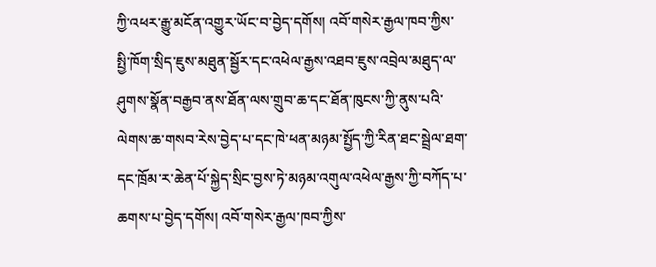ཀྱི་འཕར་རྒྱུ་མངོན་འགྱུར་ཡོང་བ་བྱེད་དགོས། འབོ་གསེར་རྒྱལ་ཁབ་ཀྱིས་སྤྱི་ཁོག་སྲིད་ཇུས་མཐུན་སྦྱོར་དང་འཕེལ་རྒྱས་འཐབ་ཇུས་འབྲེལ་མཐུད་ལ་ཤུགས་སྣོན་བརྒྱབ་ནས་ཐོན་ལས་གྲུབ་ཆ་དང་ཐོན་ཁུངས་ཀྱི་ནུས་པའི་ལེགས་ཆ་གསབ་རེས་བྱེད་པ་དང་ཁེ་ཕན་མཉམ་སྤྱོད་ཀྱི་རིན་ཐང་སྦྲེལ་ཐག་དང་ཁྲོམ་ར་ཆེན་པོ་སྐྱེད་སྲིང་བྱས་ཏེ་མཉམ་འགུལ་འཕེལ་རྒྱས་ཀྱི་བཀོད་པ་ཆགས་པ་བྱེད་དགོས། འབོ་གསེར་རྒྱལ་ཁབ་ཀྱིས་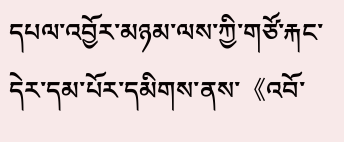དཔལ་འབྱོར་མཉམ་ལས་ཀྱི་གཙོ་རྐང་དེར་དམ་པོར་དམིགས་ནས་《འབོ་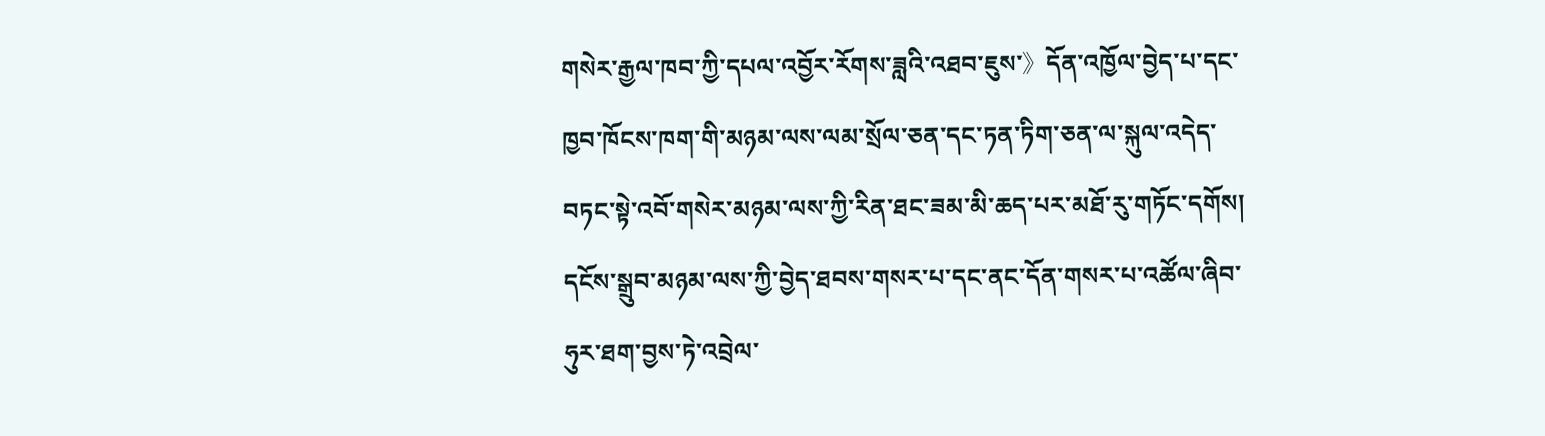གསེར་རྒྱལ་ཁབ་ཀྱི་དཔལ་འབྱོར་རོགས་ཟླའི་འཐབ་ཇུས་》དོན་འཁྱོལ་བྱེད་པ་དང་ཁྱབ་ཁོངས་ཁག་གི་མཉམ་ལས་ལམ་སྲོལ་ཅན་དང་ཏན་ཏིག་ཅན་ལ་སྐུལ་འདེད་བཏང་སྟེ་འབོ་གསེར་མཉམ་ལས་ཀྱི་རིན་ཐང་ཟམ་མི་ཆད་པར་མཐོ་རུ་གཏོང་དགོས། དངོས་སྒྲུབ་མཉམ་ལས་ཀྱི་བྱེད་ཐབས་གསར་པ་དང་ནང་དོན་གསར་པ་འཚོལ་ཞིབ་ཧུར་ཐག་བྱས་ཏེ་འབྲེལ་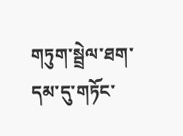གཏུག་སྦྲེལ་ཐག་དམ་དུ་གཏོང་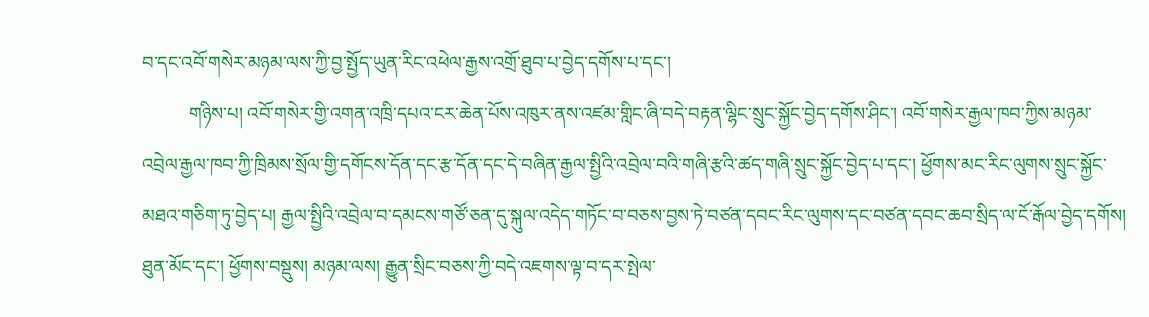བ་དང་འབོ་གསེར་མཉམ་ལས་ཀྱི་བྱ་སྤྱོད་ཡུན་རིང་འཕེལ་རྒྱས་འགྲོ་ཐུབ་པ་བྱེད་དགོས་པ་དང་།
          གཉིས་པ། འབོ་གསེར་གྱི་འགན་འཁྲི་དཔའ་ངར་ཆེན་པོས་འཁུར་ནས་འཛམ་གླིང་ཞི་བདེ་བརྟན་ལྷིང་སྲུང་སྐྱོང་བྱེད་དགོས་ཤིང་། འབོ་གསེར་རྒྱལ་ཁབ་ཀྱིས་མཉམ་འབྲེལ་རྒྱལ་ཁབ་ཀྱི་ཁྲིམས་སྲོལ་གྱི་དགོངས་དོན་དང་རྩ་དོན་དང་དེ་བཞིན་རྒྱལ་སྤྱིའི་འབྲེལ་བའི་གཞི་རྩའི་ཚད་གཞི་སྲུང་སྐྱོང་བྱེད་པ་དང་། ཕྱོགས་མང་རིང་ལུགས་སྲུང་སྐྱོང་མཐའ་གཅིག་ཏུ་བྱེད་པ། རྒྱལ་སྤྱིའི་འབྲེལ་བ་དམངས་གཙོ་ཅན་དུ་སྐུལ་འདེད་གཏོང་བ་བཅས་བྱས་ཏེ་བཙན་དབང་རིང་ལུགས་དང་བཙན་དབང་ཆབ་སྲིད་ལ་ངོ་རྒོལ་བྱེད་དགོས། ཐུན་མོང་དང་། ཕྱོགས་བསྡུས། མཉམ་ལས། རྒྱུན་སྲིང་བཅས་ཀྱི་བདེ་འཇགས་ལྟ་བ་དར་སྤེལ་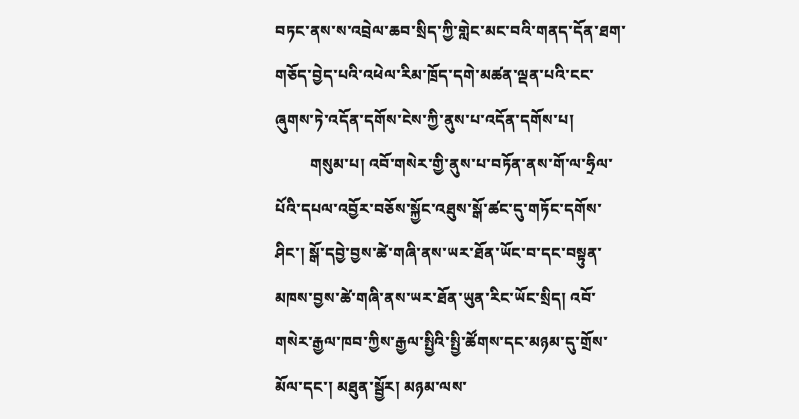བཏང་ནས་ས་འབྲེལ་ཆབ་སྲིད་ཀྱི་གླེང་མང་བའི་གནད་དོན་ཐག་གཅོད་བྱེད་པའི་འཕེལ་རིམ་ཁྲོད་དགེ་མཚན་ལྡན་པའི་ངང་ཞུགས་ཏེ་འདོན་དགོས་ངེས་ཀྱི་ནུས་པ་འདོན་དགོས་པ།
         གསུམ་པ། འབོ་གསེར་གྱི་ནུས་པ་བཏོན་ནས་གོ་ལ་ཧྲིལ་པོའི་དཔལ་འབྱོར་བཅོས་སྐྱོང་འཐུས་སྒོ་ཚང་དུ་གཏོང་དགོས་ཤིང་། སྒོ་དབྱེ་བྱས་ཚེ་གཞི་ནས་ཡར་ཐོན་ཡོང་བ་དང་བསྟུན་མཁས་བྱས་ཚེ་གཞི་ནས་ཡར་ཐོན་ཡུན་རིང་ཡོང་སྲིད། འབོ་གསེར་རྒྱལ་ཁབ་ཀྱིས་རྒྱལ་སྤྱིའི་སྤྱི་ཚོགས་དང་མཉམ་དུ་གྲོས་མོལ་དང་། མཐུན་སྦྱོར། མཉམ་ལས་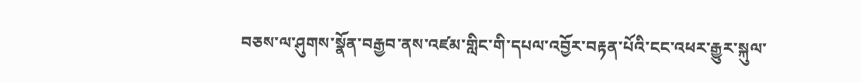བཅས་ལ་ཤུགས་སྣོན་བརྒྱབ་ནས་འཛམ་གླིང་གི་དཔལ་འབྱོར་བརྟན་པོའི་ངང་འཕར་རྒྱུར་སྐུལ་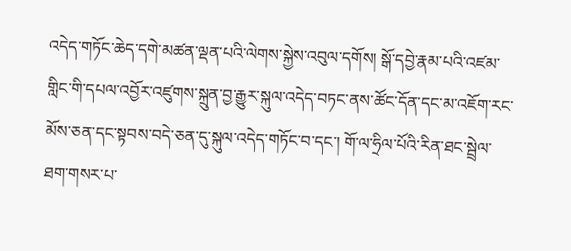འདེད་གཏོང་ཆེད་དགེ་མཚན་ལྡན་པའི་ལེགས་སྐྱེས་འབུལ་དགོས། སྒོ་དབྱེ་རྣམ་པའི་འཛམ་གླིང་གི་དཔལ་འབྱོར་འཛུགས་སྐྲུན་བྱ་རྒྱུར་སྐུལ་འདེད་བཏང་ནས་ཚོང་དོན་དང་མ་འཇོག་རང་མོས་ཅན་དང་སྟབས་བདེ་ཅན་དུ་སྐུལ་འདེད་གཏོང་བ་དང་། གོ་ལ་ཧྲིལ་པོའི་རིན་ཐང་སྦྲེལ་ཐག་གསར་པ་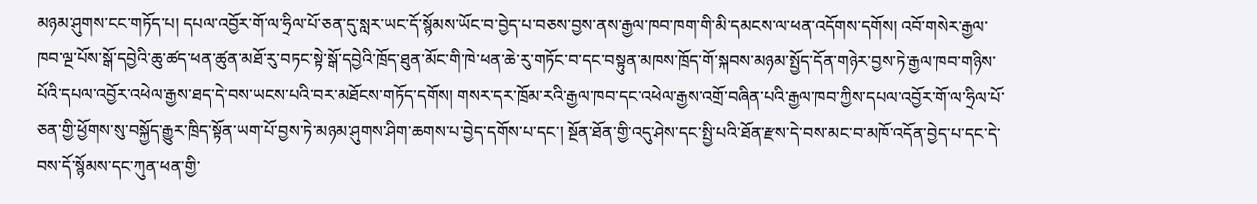མཉམ་ཤུགས་ངང་གཏོད་པ། དཔལ་འབྱོར་གོ་ལ་ཧྲིལ་པོ་ཅན་དུ་སླར་ཡང་དོ་སྙོམས་ཡོང་བ་བྱེད་པ་བཅས་བྱས་ནས་རྒྱལ་ཁབ་ཁག་གི་མི་དམངས་ལ་ཕན་འདོགས་དགོས། འབོ་གསེར་རྒྱལ་ཁབ་ལྔ་པོས་སྒོ་དབྱེའི་ཆུ་ཚད་ཕན་ཚུན་མཐོ་རུ་བཏང་སྟེ་སྒོ་དབྱེའི་ཁྲོད་ཐུན་མོང་གི་ཁེ་ཕན་ཆེ་རུ་གཏོང་བ་དང་བསྟུན་མཁས་ཁྲོད་གོ་སྐབས་མཉམ་སྤྱོད་དོན་གཉེར་བྱས་ཏེ་རྒྱལ་ཁབ་གཉིས་པོའི་དཔལ་འབྱོར་འཕེལ་རྒྱས་ཐད་དེ་བས་ཡངས་པའི་བར་མཐོངས་གཏོད་དགོས། གསར་དར་ཁྲོམ་རའི་རྒྱལ་ཁབ་དང་འཕེལ་རྒྱས་འགྲོ་བཞིན་པའི་རྒྱལ་ཁབ་ཀྱིས་དཔལ་འབྱོར་གོ་ལ་ཧྲིལ་པོ་ཅན་གྱི་ཕྱོགས་སུ་བསྐྱོད་རྒྱུར་ཁྲིད་སྟོན་ཡག་པོ་བྱས་ཏེ་མཉམ་ཤུགས་ཤིག་ཆགས་པ་བྱེད་དགོས་པ་དང་། སྔོན་ཐོན་གྱི་འདུ་ཤེས་དང་སྤྱི་པའི་ཐོན་རྫས་དེ་བས་མང་བ་མཁོ་འདོན་བྱེད་པ་དང་དེ་བས་དོ་སྙོམས་དང་ཀུན་ཕན་གྱི་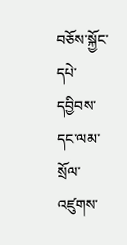བཅོས་སྐྱོང་དཔེ་དབྱིབས་དང་ལམ་སྲོལ་འཛུགས་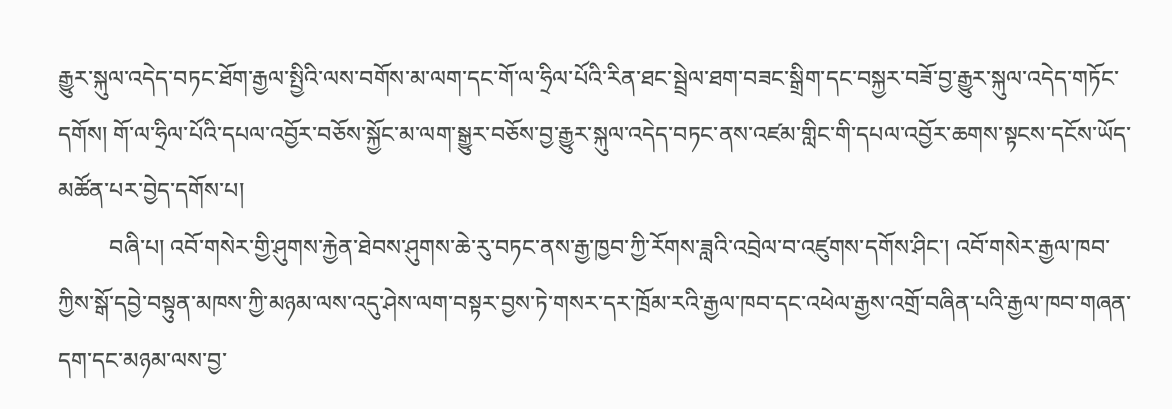རྒྱུར་སྐུལ་འདེད་བཏང་ཐོག་རྒྱལ་སྤྱིའི་ལས་བགོས་མ་ལག་དང་གོ་ལ་ཧྲིལ་པོའི་རིན་ཐང་སྦྲེལ་ཐག་བཟང་སྒྲིག་དང་བསྐྱར་བཟོ་བྱ་རྒྱུར་སྐུལ་འདེད་གཏོང་དགོས། གོ་ལ་ཧྲིལ་པོའི་དཔལ་འབྱོར་བཅོས་སྐྱོང་མ་ལག་སྒྱུར་བཅོས་བྱ་རྒྱུར་སྐུལ་འདེད་བཏང་ནས་འཛམ་གླིང་གི་དཔལ་འབྱོར་ཆགས་སྟངས་དངོས་ཡོད་མཚོན་པར་བྱེད་དགོས་པ།
         བཞི་པ། འབོ་གསེར་གྱི་ཤུགས་རྐྱེན་ཐེབས་ཤུགས་ཆེ་རུ་བཏང་ནས་རྒྱ་ཁྱབ་ཀྱི་རོགས་ཟླའི་འབྲེལ་བ་འཛུགས་དགོས་ཤིང་། འབོ་གསེར་རྒྱལ་ཁབ་ཀྱིས་སྒོ་དབྱེ་བསྟུན་མཁས་ཀྱི་མཉམ་ལས་འདུ་ཤེས་ལག་བསྟར་བྱས་ཏེ་གསར་དར་ཁྲོམ་རའི་རྒྱལ་ཁབ་དང་འཕེལ་རྒྱས་འགྲོ་བཞིན་པའི་རྒྱལ་ཁབ་གཞན་དག་དང་མཉམ་ལས་བྱ་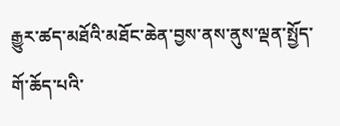རྒྱུར་ཚད་མཐོའི་མཐོང་ཆེན་བྱས་ནས་ནུས་ལྡན་སྤྱོད་གོ་ཆོད་པའི་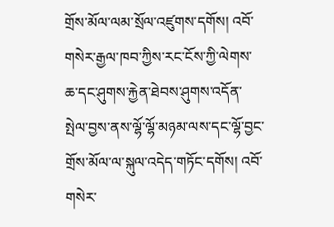གྲོས་མོལ་ལམ་སྲོལ་འཛུགས་དགོས། འབོ་གསེར་རྒྱལ་ཁབ་ཀྱིས་རང་ངོས་ཀྱི་ལེགས་ཆ་དང་ཤུགས་རྐྱེན་ཐེབས་ཤུགས་འདོན་སྤེལ་བྱས་ནས་ལྷོ་ལྷོ་མཉམ་ལས་དང་ལྷོ་བྱང་གྲོས་མོལ་ལ་སྐུལ་འདེད་གཏོང་དགོས། འབོ་གསེར་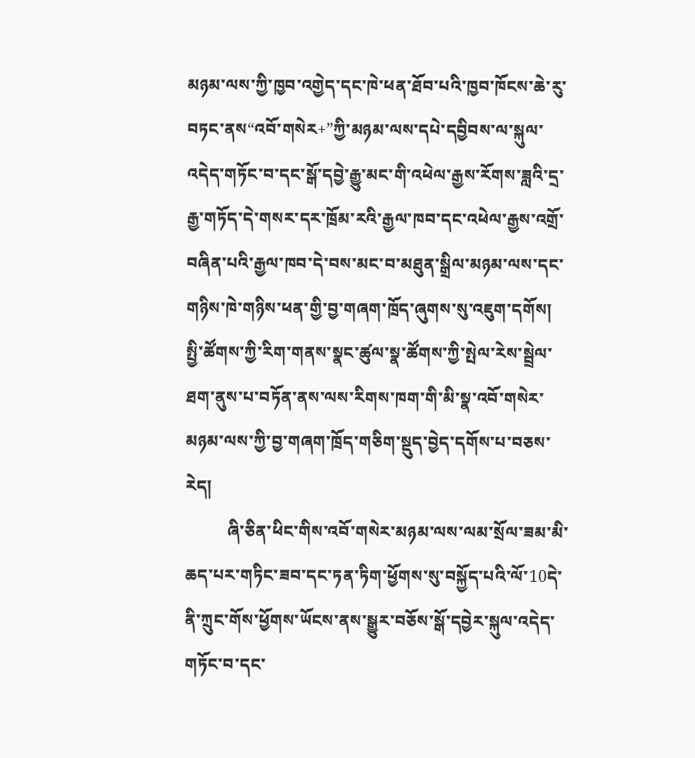མཉམ་ལས་ཀྱི་ཁྱབ་འགྱེད་དང་ཁེ་ཕན་ཐོབ་པའི་ཁྱབ་ཁོངས་ཆེ་རུ་བཏང་ནས“འབོ་གསེར+”ཀྱི་མཉམ་ལས་དཔེ་དབྱིབས་ལ་སྐུལ་འདེད་གཏོང་བ་དང་སྒོ་དབྱེ་རྒྱུ་མང་གི་འཕེལ་རྒྱས་རོགས་ཟླའི་དྲ་རྒྱ་གཏོད་དེ་གསར་དར་ཁྲོམ་རའི་རྒྱལ་ཁབ་དང་འཕེལ་རྒྱས་འགྲོ་བཞིན་པའི་རྒྱལ་ཁབ་དེ་བས་མང་བ་མཐུན་སྒྲིལ་མཉམ་ལས་དང་གཉིས་ཁེ་གཉིས་ཕན་གྱི་བྱ་གཞག་ཁྲོད་ཞུགས་སུ་འཇུག་དགོས། སྤྱི་ཚོགས་ཀྱི་རིག་གནས་སྣང་ཚུལ་སྣ་ཚོགས་ཀྱི་སྤེལ་རེས་སྦྲེལ་ཐག་ནུས་པ་བཏོན་ནས་ལས་རིགས་ཁག་གི་མི་སྣ་འབོ་གསེར་མཉམ་ལས་ཀྱི་བྱ་གཞག་ཁྲོད་གཅིག་སྡུད་བྱེད་དགོས་པ་བཅས་རེད།
          ཞི་ཅིན་ཕིང་གིས་འབོ་གསེར་མཉམ་ལས་ལམ་སྲོལ་ཟམ་མི་ཆད་པར་གཏིང་ཟབ་དང་ཏན་ཏིག་ཕྱོགས་སུ་བསྐྱོད་པའི་ལོ་10དེ་ནི་ཀྲུང་གོས་ཕྱོགས་ཡོངས་ནས་སྒྱུར་བཅོས་སྒོ་དབྱེར་སྐུལ་འདེད་གཏོང་བ་དང་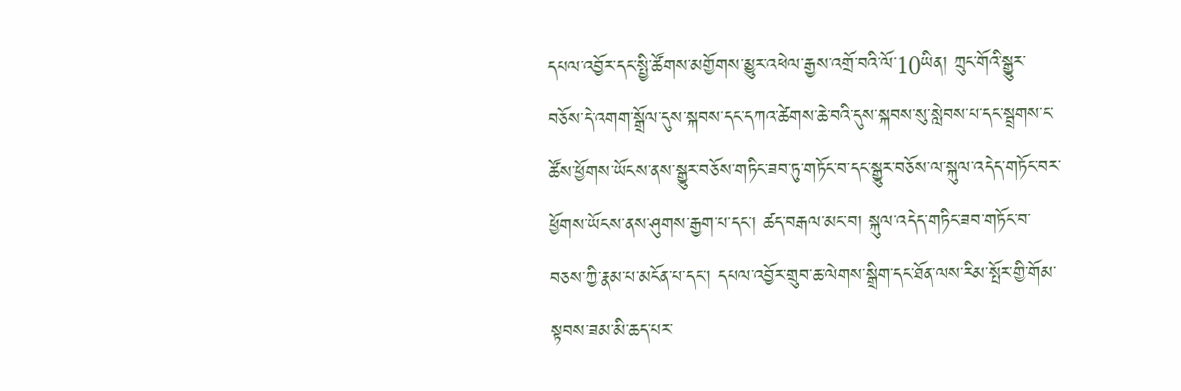དཔལ་འབྱོར་དང་སྤྱི་ཚོགས་མགྱོགས་མྱུར་འཕེལ་རྒྱས་འགྲོ་བའི་ལོ་10ཡིན། ཀྲུང་གོའི་སྒྱུར་བཅོས་དེ་འགག་སྒྲོལ་དུས་སྐབས་དང་དཀའ་ཚེགས་ཆེ་བའི་དུས་སྐབས་སུ་སླེབས་པ་དང་སྦྲགས་ང་ཚོས་ཕྱོགས་ཡོངས་ནས་སྒྱུར་བཅོས་གཏིང་ཟབ་ཏུ་གཏོང་བ་དང་སྒྱུར་བཅོས་ལ་སྐུལ་འདེད་གཏོང་བར་ཕྱོགས་ཡོངས་ནས་ཤུགས་རྒྱག་པ་དང་། ཚད་བརྒལ་མང་བ། སྐུལ་འདེད་གཏིང་ཟབ་གཏོང་བ་བཅས་ཀྱི་རྣམ་པ་མངོན་པ་དང་། དཔལ་འབྱོར་གྲུབ་ཆ་ལེགས་སྒྲིག་དང་ཐོན་ལས་རིམ་སྤོར་གྱི་གོམ་སྟབས་ཟམ་མི་ཆད་པར་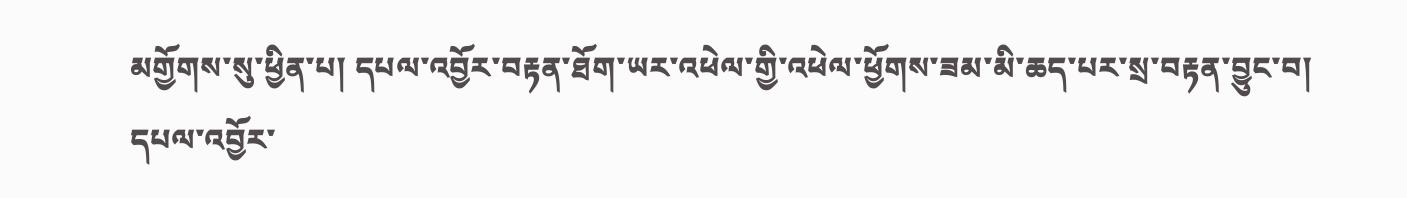མགྱོགས་སུ་ཕྱིན་པ། དཔལ་འབྱོར་བརྟན་ཐོག་ཡར་འཕེལ་གྱི་འཕེལ་ཕྱོགས་ཟམ་མི་ཆད་པར་སྲ་བརྟན་བྱུང་བ། དཔལ་འབྱོར་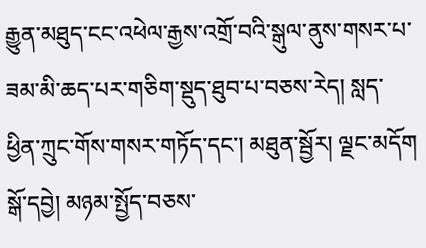རྒྱུན་མཐུད་ངང་འཕེལ་རྒྱས་འགྲོ་བའི་སྒུལ་ནུས་གསར་པ་ཟམ་མི་ཆད་པར་གཅིག་སྡུད་ཐུབ་པ་བཅས་རེད། སླད་ཕྱིན་ཀྲུང་གོས་གསར་གཏོད་དང་། མཐུན་སྦྱོར། ལྗང་མདོག སྒོ་དབྱེ། མཉམ་སྤྱོད་བཅས་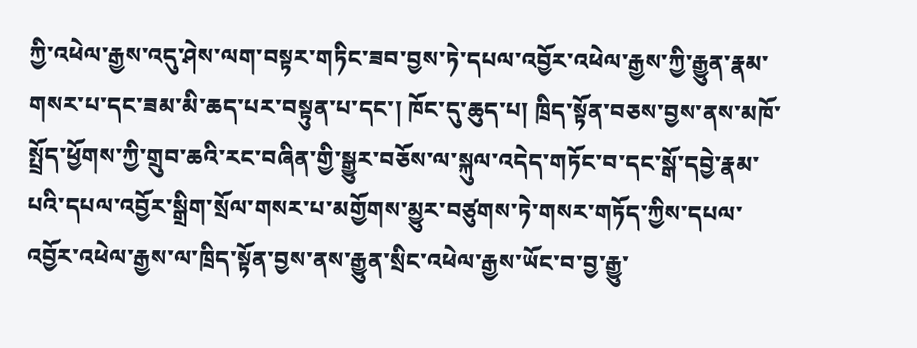ཀྱི་འཕེལ་རྒྱས་འདུ་ཤེས་ལག་བསྟར་གཏིང་ཟབ་བྱས་ཏེ་དཔལ་འབྱོར་འཕེལ་རྒྱས་ཀྱི་རྒྱུན་རྣམ་གསར་པ་དང་ཟམ་མི་ཆད་པར་བསྟུན་པ་དང་། ཁོང་དུ་ཆུད་པ། ཁྲིད་སྟོན་བཅས་བྱས་ནས་མཁོ་སྤྲོད་ཕྱོགས་ཀྱི་གྲུབ་ཆའི་རང་བཞིན་གྱི་སྒྱུར་བཅོས་ལ་སྐུལ་འདེད་གཏོང་བ་དང་སྒོ་དབྱེ་རྣམ་པའི་དཔལ་འབྱོར་སྒྲིག་སྲོལ་གསར་པ་མགྱོགས་མྱུར་བཙུགས་ཏེ་གསར་གཏོད་ཀྱིས་དཔལ་འབྱོར་འཕེལ་རྒྱས་ལ་ཁྲིད་སྟོན་བྱས་ནས་རྒྱུན་སྲིང་འཕེལ་རྒྱས་ཡོང་བ་བྱ་རྒྱུ་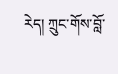རེད། ཀྲུང་གོས་བློ་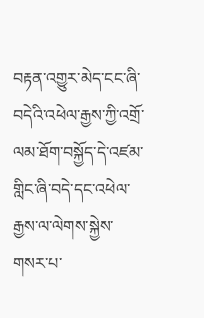བརྟན་འགྱུར་མེད་ངང་ཞི་བདེའི་འཕེལ་རྒྱས་ཀྱི་འགྲོ་ལམ་ཐོག་བསྐྱོད་དེ་འཛམ་གླིང་ཞི་བདེ་དང་འཕེལ་རྒྱས་ལ་ལེགས་སྐྱེས་གསར་པ་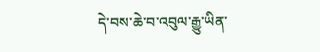དེ་བས་ཆེ་བ་འབུལ་རྒྱུ་ཡིན་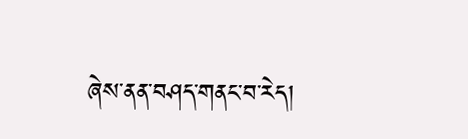ཞེས་ནན་བཤད་གནང་བ་རེད།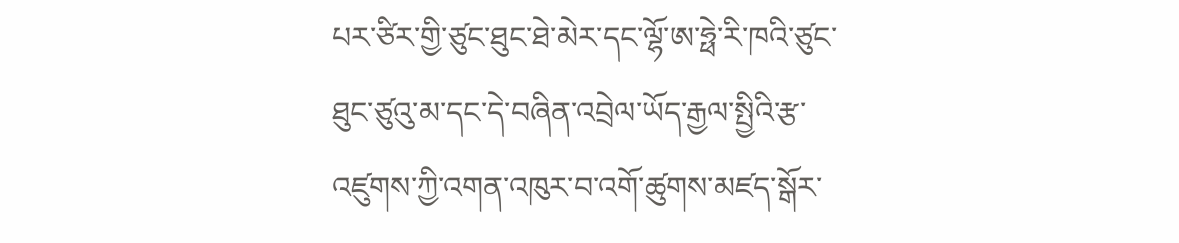པར་ཙིར་གྱི་ཙུང་ཐུང་ཐེ་མེར་དང་ལྷོ་ཨ་ཧྥེ་རི་ཁའི་ཙུང་ཐུང་ཙུའུ་མ་དང་དེ་བཞིན་འབྲེལ་ཡོད་རྒྱལ་སྤྱིའི་རྩ་འཛུགས་ཀྱི་འགན་འཁུར་བ་འགོ་ཚུགས་མཛད་སྒོར་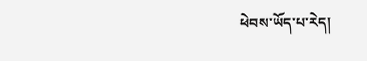ཕེབས་ཡོད་པ་རེད།